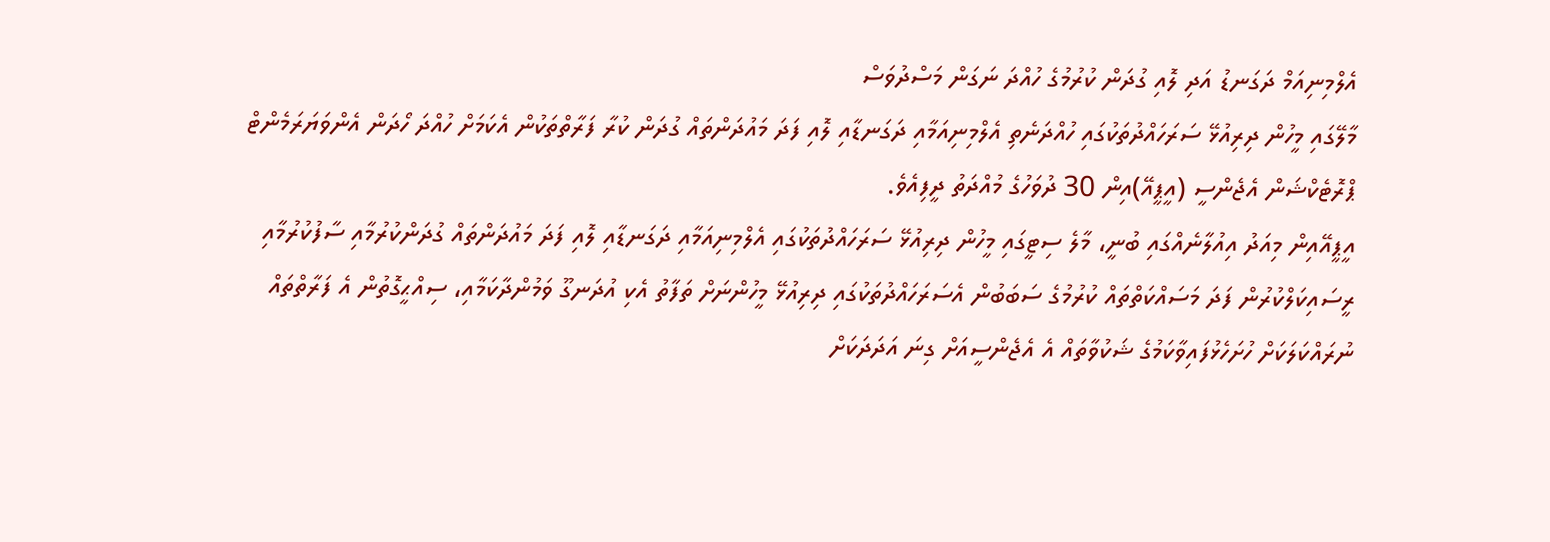އެލްމިނިއަމް ދަގަނޑު އަދި ލޮއި ގުދަން ކުރުމުގެ ހުއްދަ ނަގަން މަސްދުވަސް
މާލޭގައި މީހުން ދިރިއުޅޭ ސަރަހައްދުތަކުގައި ހުއްދަނެތި އެލްމިނިއަމާއި ދަގަނޑާއި ލޮއި ފަދަ މައުދަންތައް ގުދަން ކުރާ ފަރާތްތަކުން އެކަމަށް ހުއްދަ ހޯދަން އެންވަޔަރަމެންޓް ޕްރޮޓެކްޝަން އެޖެންސީ (އީޕީއޭ)އިން 30 ދުވަހުގެ މުއްދަތު ދީފިއެވެ.
އީޕީއޭއިން މިއަދު އިއުލާނެއްގައި ބުނީ، މާލެ ސިޓީގައި މީހުން ދިރިއުޅޭ ސަރަހައްދުތަކުގައި އެލްމިނިއަމާއި ދަގަނޑާއި ލޮއި ފަދަ މައުދަންތައް ގުދަންކުރުމާއި ސާފުކުރުމާއި ރީސައިކަލްކުރުން ފަދަ މަސައްކަތްތައް ކުރުމުގެ ސަބަބުން އެސަރަހައްދުތަކުގައި ދިރިއުޅޭ މީހުންނަށް ތަފާތު އެކި އުދަނގޫ ވަމުންދާކަމާއި، ސިއްޙީގޮތުން އެ ފަރާތްތައް ނުރައްކަލަކަށް ހުށަހެޅުފައިވާކަމުގެ ޝަކުވާތައް އެ އެޖެންސީއަށް ގިނަ އަދަދަކަށް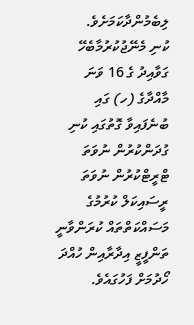ލިބެމުންދާކަމަށެވެ.
ކުނި މެނޭޖުކުރުމާބެހޭ ގަވާއިދު ގެ 16 ވަނަ މާއްދާގެ (ހ) ގައި ބުނެފައިވާ ގޮތުގައި ކުނި ގުދަންކުރުން ނުވަތަ ޓްރީޓްކުރުން ނުވަތަ ރީސައިކަލް ކުރުމުގެ މަސައްކަތްތައް ކުރަންވާނީ ތަންފީޒީ އިދާރާއިން ހުއްދަ ހޯދުމަށް ފަހުގައެވެ.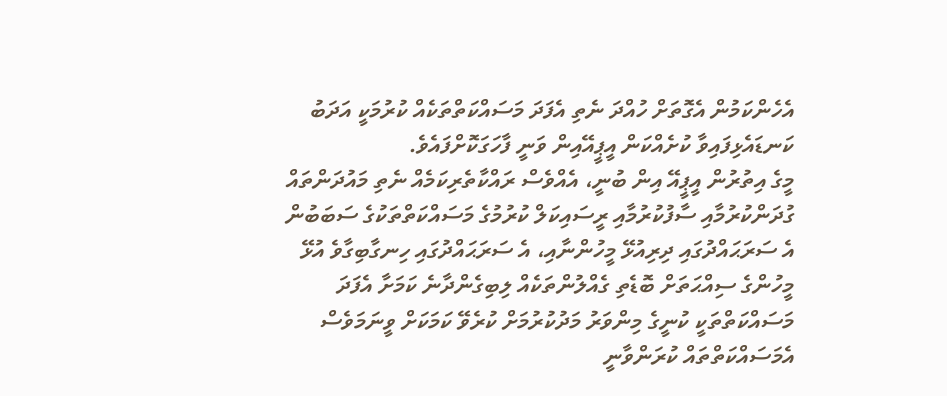އެހެންކަމުން އެގޮތަށް ހުއްދަ ނެތި އެފަދަ މަސައްކަތްތަކެއް ކުރުމަކީ އަދަބު ކަނޑައެޅިފައިވާ ކުށެއްކަން އީޕީއޭއިން ވަނީ ފާހަގަކޮށްފައެވެ.
މީގެ އިތުރުން އީޕީއޭ އިން ބުނީ، އެއްވެސް ރައްކާތެރިކަމެއް ނެތި މައުދަންތައް ގުދަންކުރުމާއި ސާފުކުރުމާއި ރީސައިކަލް ކުރުމުގެ މަސައްކަތްތަކުގެ ސަބަބުން އެ ސަރަޙައްދުގައި ދިރިއުޅޭ މީހުންނާއި، އެ ސަރަޙައްދުގައި ހިނގާބިގާވެ އުޅޭ މީހުންގެ ސިއްޙަތަށް ބޮޑެތި ގެއްލުންތަކެއް ލިބިގެންދާނެ ކަމަށާ އެފަދަ މަސައްކަތްތަކީ ކުނީގެ މިންވަރު މަދުކުރުމަށް ކުރެވޭ ކަމަކަށް ވީނަމަވެސް އެމަސައްކަތްތައް ކުރަންވާނީ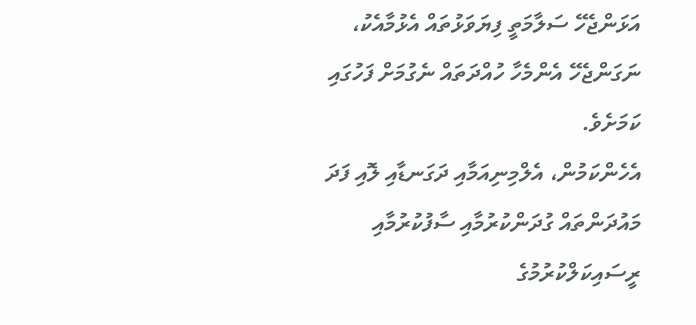އަޅަންޖެހޭ ސަލާމަތީ ފިޔަވަޅުތައް އެޅުމާއެކު، ނަގަންޖެހޭ އެންމެހާ ހުއްދަތައް ނެގުމަށް ފަހުގައި ކަމަށެވެ.
އެހެންކަމުން، އެލްމިނިއަމާއި ދަގަނޑާއި ލޮއި ފަދަ މައުދަންތައް ގުދަންކުރުމާއި ސާފުކުރުމާއި ރީސައިކަލްކުރުމުގެ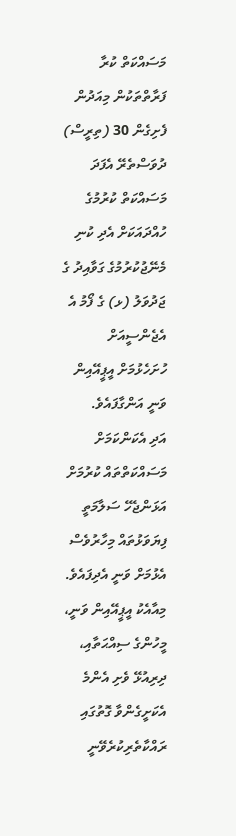މަސައްކަތް ކުރާ ފަރާތްތަކުން މިއަދުން ފެށިގެން 30 (ތިރީސް) ދުވަސްތެރޭ އެފަދަ މަސައްކަތް ކުރުމުގެ ހުއްދައަކަށް އެދި ކުނި މެނޭޖުކުރުމުގެ ގަވާއިދު ގެ ޖަދުވަލު (ޅ) ގެ ފޯމު އެ އެޖެންސީއަށް ހުށަހެޅުމަށް އީޕީއޭއިން ވަނީ އަންގާފައެވެ.
އަދި އެކަންކަމަށް މަސައްކަތްތައް ކުރުމަށް އަޅަންޖެހޭ ސަލާމަތީ ފިޔަވަޅުތައް މިހާރުވެސް އެޅުމަށް ވަނީ އެދިފައެވެ.
މިއާއެކު އީޕީއޭއިން ވަނީ، މީހުންގެ ސިއްޙަތާއި، ދިރިއުޅޭ ވެށި އެންމެ އެކަށީގެންވާ ގޮތުގައި ރައްކާތެރިކުރެވޭނީ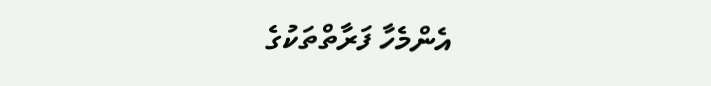އެންމެހާ ފަރާތްތަކުގެ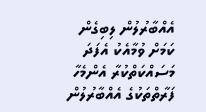އެއްބާރުލުން ލިބިގެން ކަމަށް ވުމާއެކު އެފަދަ މަސައްކަތްކުރާ އެންމެހާ ފަރާތްތަކުގެ އެއްބާރުލުން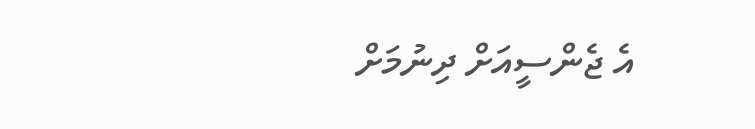އެ ޖެންސީއަށް ދިނުމަށް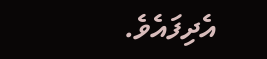އެދިފައެވެ.